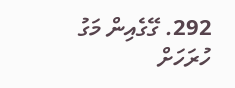292. ގޭގެއިން މަގު ހުރަހަށް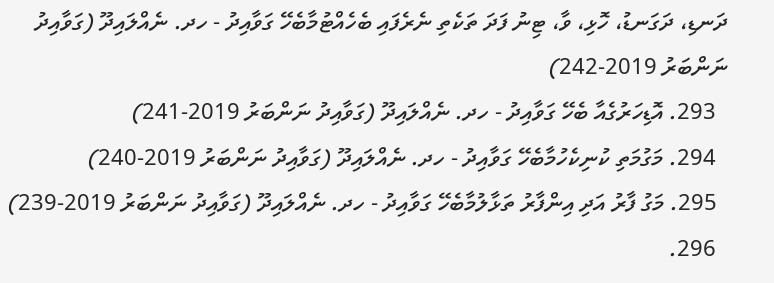ދަނޑި، ދަގަނޑު، ހޮޅި، ވާ، ޓިނު ފަދަ ތަކެތި ނެރެފައި ބެހެއްޓުމާބެހޭ ގަވާއިދު - ހދ. ނެއްލައިދޫ (ގަވާއިދު ނަންބަރު 2019-242)
  293. އޮޑިހަރުގެއާ ބެހޭ ގަވާއިދު - ހދ. ނެއްލައިދޫ (ގަވާއިދު ނަންބަރު 2019-241)
  294. މަގުމަތި ކުނިކެހުމާބެހޭ ގަވާއިދު - ހދ. ނެއްލައިދޫ (ގަވާއިދު ނަންބަރު 2019-240)
  295. މަގު ފާރު އަދި އިންފާރު ތަޅާލުމާބެހޭ ގަވާއިދު - ހދ. ނެއްލައިދޫ (ގަވާއިދު ނަންބަރު 2019-239)
  296.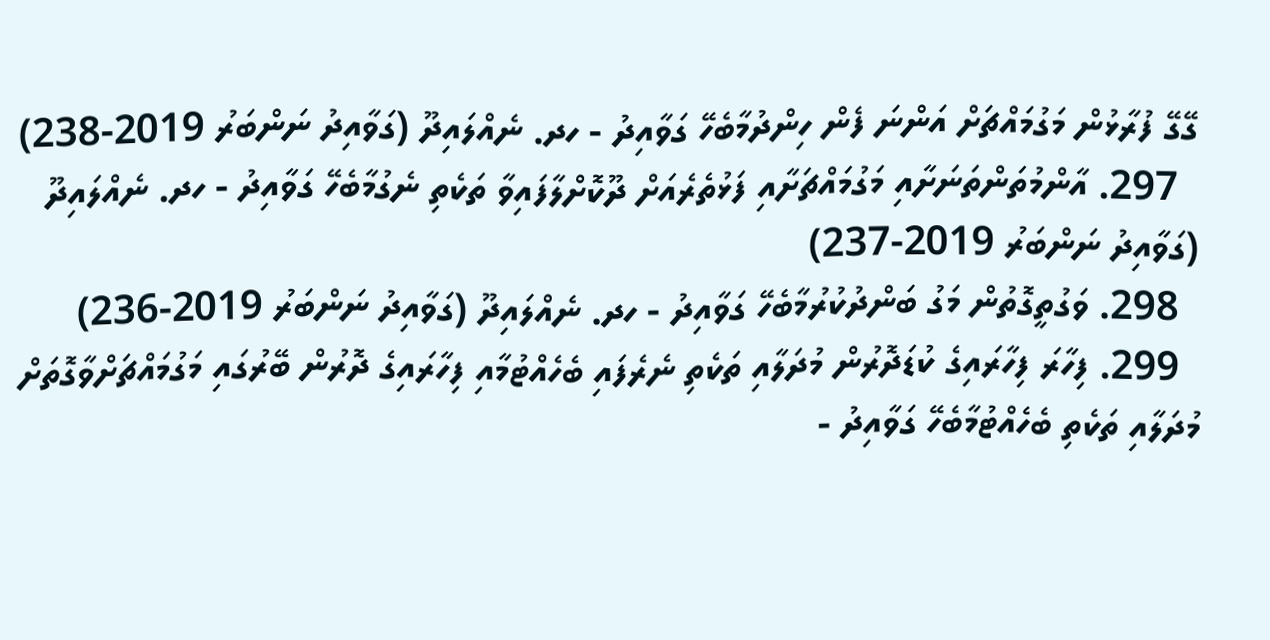ގޭގޭ ފުރާޅުން މަގުމައްޗަށް އަންނަ ފެން ހިންދުމާބެހޭ ގަވާއިދު - ހދ. ނެއްލައިދޫ (ގަވާއިދު ނަންބަރު 2019-238)
  297. އާންމުތަންތަނަށާއި މަގުމައްޗަށާއި ފަޅުތެރެއަށް ދޫކޮށްލާފައިވާ ތަކެތި ނެގުމާބެހޭ ގަވާއިދު - ހދ. ނެއްލައިދޫ (ގަވާއިދު ނަންބަރު 2019-237)
  298. ވަގުތީގޮތުން މަގު ބަންދުކުރުމާބެހޭ ގަވާއިދު - ހދ. ނެއްލައިދޫ (ގަވާއިދު ނަންބަރު 2019-236)
  299. ފިހާރަ ފިހާރައިގެ ކުޑަދޮރުން މުދަލާއި ތަކެތި ނެރެފައި ބެހެއްޓުމާއި ފިހާރައިގެ ދޮރުން ބޭރުގައި މަގުމައްޗަށްވާގޮތަށް މުދަލާއި ތަކެތި ބެހެއްޓުމާބެހޭ ގަވާއިދު -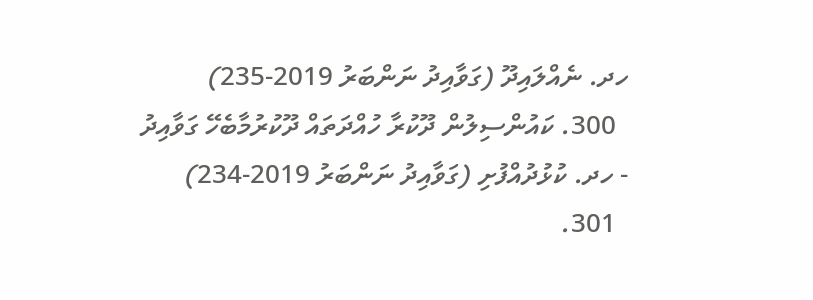ހދ. ނެއްލައިދޫ (ގަވާއިދު ނަންބަރު 2019-235)
  300. ކައުންސިލުން ދޫކުރާ ހުއްދަތައް ދޫކުރުމާބެހޭ ގަވާއިދު - ހދ. ކުޅުދުއްފުށި (ގަވާއިދު ނަންބަރު 2019-234)
  301.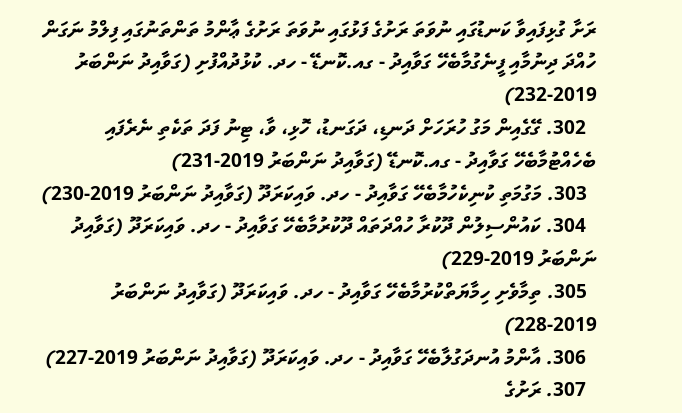ރަށާ ގުޅިފައިވާ ކަނޑުގައި ނުވަތަ ރަށުގެ ފަޅުގައި ނުވަތަ ރަށުގެ ޢާންމު ތަންތަނުގައި ފިލްމު ނަގަން ހުއްދަ ދިނުމާއި ފީނެގުމާބެހޭ ގަވާއިދު - ގއ.ކޮނޑޭ - ހދ. ކުޅުދުއްފުށި (ގަވާއިދު ނަންބަރު 2019-232)
  302. ގޭގެއިން މަގު ހުރަހަށް ދަނޑި، ދަގަނޑު، ހޮޅި، ވާ، ޓިނު ފަދަ ތަކެތި ނެރެފައި ބެހެއްޓުމާބެހޭ ގަވާއިދު - ގއ.ކޮނޑޭ (ގަވާއިދު ނަންބަރު 2019-231)
  303. މަގުމަތި ކުނިކެހުމާބެހޭ ގަވާއިދު - ހދ. ވައިކަރަދޫ (ގަވާއިދު ނަންބަރު 2019-230)
  304. ކައުންސިލުން ދޫކުރާ ހުއްދަތައް ދޫކުރުމާބެހޭ ގަވާއިދު - ހދ. ވައިކަރަދޫ (ގަވާއިދު ނަންބަރު 2019-229)
  305. ތިމާވެށި ހިމާޔަތްކުރުމާބެހޭ ގަވާއިދު - ހދ. ވައިކަރަދޫ (ގަވާއިދު ނަންބަރު 2019-228)
  306. އާންމު އުނދަގުލާބެހޭ ގަވާއިދު - ހދ. ވައިކަރަދޫ (ގަވާއިދު ނަންބަރު 2019-227)
  307. ރަށުގެ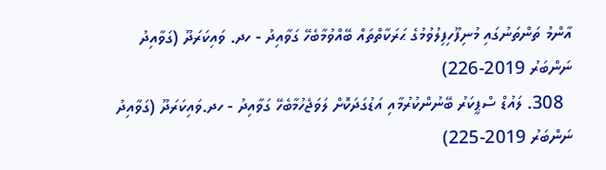އާންމު ތަންތަނުގައި މުނިފޫހިފިލުވުމުގެ ޙަރަކާތްތައް ބޭއްވުމާބެހޭ ގަވާއިދު - ހދ. ވައިކަރަދޫ (ގަވާއިދު ނަންބަރު 2019-226)
  308. ލައުޑް ސްޕީކަރު ބޭނުންކުރުމާއި އަޑުގަދަކޮށް ލަވަޖެހުމާބެހޭ ގަވާއިދު - ހދ.ވައިކަރަދޫ (ގަވާއިދު ނަންބަރު 2019-225)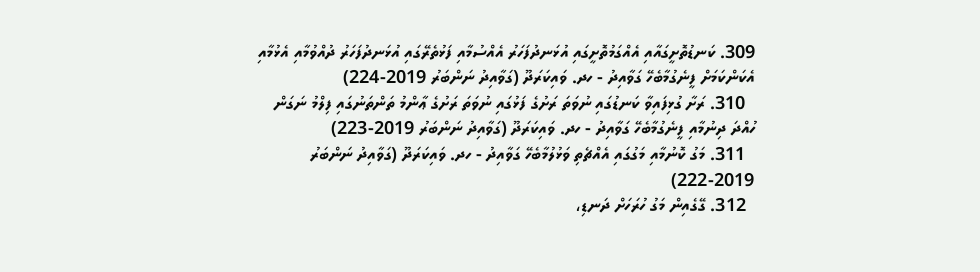309. ކަނޑުތޮށީގައާއި އެއްގަމުތޮށީގައި އުޅަނދުފަހަރު އެއްސުމާއި ފަޅުތެރޭގައި އުޅަނދުފަހަރު ދުއްވުމާއި އެޅުމާއި އެކަންކަމަށް ފީނެގުމާބެހޭ ގަވާއިދު - ހދ. ވައިކަރަދޫ (ގަވާއިދު ނަންބަރު 2019-224)
  310. ރަށާ ގުޅިފައިވާ ކަނޑުގައި ނުވަތަ ރަށުގެ ފަޅުގައި ނުވަތަ ރަށުގެ ޢާންމު ތަންތަނުގައި ފިލްމު ނަގަން ހުއްދަ ދިނުމާއި ފީނެގުމާބެހޭ ގަވާއިދު - ހދ. ވައިކަރަދޫ (ގަވާއިދު ނަންބަރު 2019-223)
  311. މަގު ކޮނުމާއި މަގުގައި އެއްޗެތި ވަޅުލުމާބެހޭ ގަވާއިދު - ހދ. ވައިކަރަދޫ (ގަވާއިދު ނަންބަރު 2019-222)
  312. ގޭގެއިން މަގު ހުރަހަށް ދަނޑި،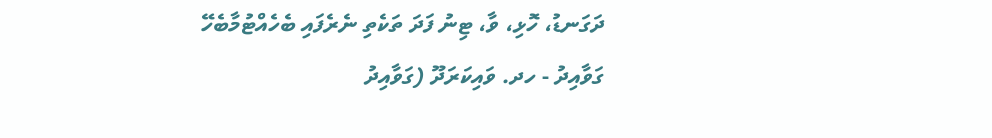ދަގަނޑު، ހޮޅި، ވާ، ޓިނު ފަދަ ތަކެތި ނެރެފައި ބެހެއްޓުމާބެހޭ ގަވާއިދު - ހދ. ވައިކަރަދޫ (ގަވާއިދު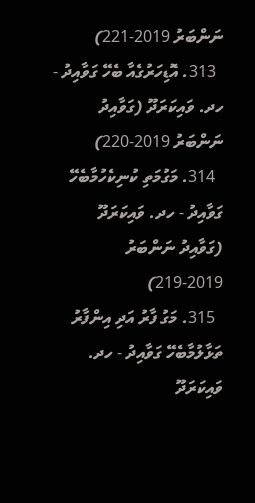ނަންބަރު 2019-221)
  313. އޮޑިހަރުގެއާ ބެހޭ ގަވާއިދު - ހދ. ވައިކަރަދޫ (ގަވާއިދު ނަންބަރު 2019-220)
  314. މަގުމަތި ކުނިކެހުމާބެހޭ ގަވާއިދު - ހދ. ވައިކަރަދޫ (ގަވާއިދު ނަންބަރު 2019-219)
  315. މަގު ފާރު އަދި އިންފާރު ތަޅާލުމާބެހޭ ގަވާއިދު - ހދ. ވައިކަރަދޫ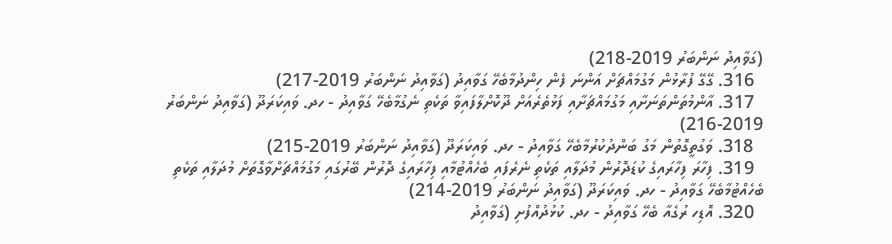(ގަވާއިދު ނަންބަރު 2019-218)
  316. ގޭގޭ ފުރާޅުން މަގުމައްޗަށް އަންނަ ފެން ހިންދުމާބެހޭ ގަވާއިދު (ގަވާއިދު ނަންބަރު 2019-217)
  317. އާންމުތަންތަނަށާއި މަގުމައްޗަށާއި ފަޅުތެރެއަށް ދޫކޮށްލާފައިވާ ތަކެތި ނެގުމާބެހޭ ގަވާއިދު - ހދ. ވައިކަރަދޫ (ގަވާއިދު ނަންބަރު 2019-216)
  318. ވަގުތީގޮތުން މަގު ބަންދުކުރުމާބެހޭ ގަވާއިދު - ހދ. ވައިކަރަދޫ (ގަވާއިދު ނަންބަރު 2019-215)
  319. ފިހާރަ ފިހާރައިގެ ކުޑަދޮރުން މުދަލާއި ތަކެތި ނެރެފައި ބެހެއްޓުމާއި ފިހާރައިގެ ދޮރުން ބޭރުގައި މަގުމައްޗަށްވާގޮތަށް މުދަލާއި ތަކެތި ބެހެއްޓުމާބެހޭ ގަވާއިދު - ހދ. ވައިކަރަދޫ (ގަވާއިދު ނަންބަރު 2019-214)
  320. އޮޑިހ ރުގެއާ ބެހޭ ގަވާއިދު - ހދ. ކުޅުދުއްފުށި (ގަވާއިދު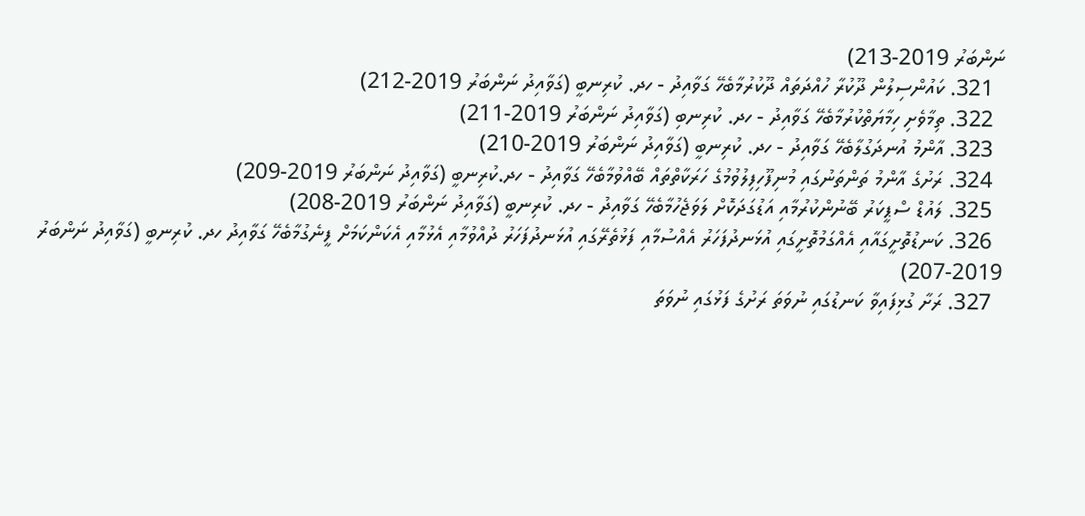ނަންބަރު 2019-213)
  321. ކައުންސިލުން ދޫކުރާ ހުއްދަތައް ދޫކުރުމާބެހޭ ގަވާއިދު - ހދ. ކުރިނބީ (ގަވާއިދު ނަންބަރު 2019-212)
  322. ތިމާވެށި ހިމާޔަތްކުރުމާބެހޭ ގަވާއިދު - ހދ. ކުރިނބި (ގަވާއިދު ނަންބަރު 2019-211)
  323. އާންމު އުނދަގުލާބެހޭ ގަވާއިދު - ހދ. ކުރިނބީ (ގަވާއިދު ނަންބަރު 2019-210)
  324. ރަށުގެ އާންމު ތަންތަނުގައި މުނިފޫހިފިލުވުމުގެ ހަރަކާތްތައް ބޭއްވުމާބެހޭ ގަވާއިދު - ހދ.ކުރިނބީ (ގަވާއިދު ނަންބަރު 2019-209)
  325. ލައުޑް ސްޕީކަރު ބޭނުންކުރުމާއި އަޑުގަދަކޮށް ލަވަޖެހުމާބެހޭ ގަވާއިދު - ހދ. ކުރިނބީ (ގަވާއިދު ނަންބަރު 2019-208)
  326. ކަނޑުތޮށީގައާއި އެއްގަމުތޮށީގައި އުޅަނދުފަހަރު އެއްސުމާއި ފަޅުތެރޭގައި އުޅަނދުފަހަރު ދުއްވުމާއި އެޅުމާއި އެކަންކަމަށް ފީނެގުމާބެހޭ ގަވާއިދު ހދ. ކުރިނބީ (ގަވާއިދު ނަންބަރު 2019-207)
  327. ރަށާ ގުޅިފައިވާ ކަނޑުގައި ނުވަތަ ރަށުގެ ފަޅުގައި ނުވަތަ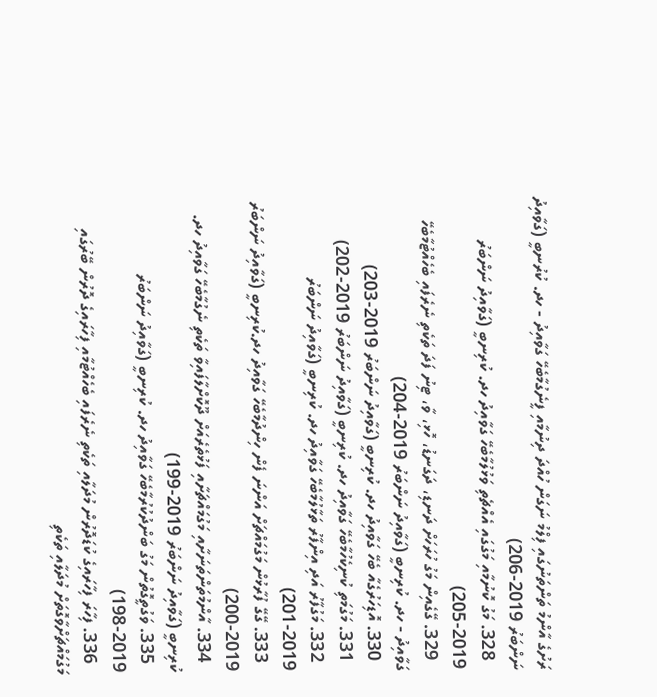ރަށުގެ އާންމު ތަންތަނުގައި ފިލްމު ނަގަން ހުއްދަ ދިނުމާއި ފީނެގުމާބެހޭ ގަވާއިދު - ހދ. ކުރުނބީ (ގަވާއިދު ނަންބަރު 2019-206)
  328. މަގު ކޮނުމާއި މަގުގައި އެއްޗެތި ވަޅުލުމާބެހޭ ގަވާއިދު ހދ. ކުރިނބީ (ގަވާއިދު ނަންބަރު 2019-205)
  329. ގޭގެއިން މަގު ހުރަހަށް ދަނޑި، ދަގަނޑު، ހޮޅި، ވާ، ޓިނު ފަދަ ތަކެތި ނެރެފައި ބެހެއްޓުމާބެހޭ ގަވާއިދު - ހދ. ކުރިނބީ (ގަވާއިދު ނަންބަރު 2019-204)
  330. އޮޑިހަރުގެއާ ބެހޭ ގަވާއިދު ހދ. ކުރިނބީ (ގަވާއިދު ނަންބަރު 2019-203)
  331. މަގުމަތި ކުނިކެހުމާބެހޭ ގަވާއިދު ހދ. ކުރިނބީ (ގަވާއިދު ނަންބަރު 2019-202)
  332. މަގުފާރު އަދި އިންފާރު ތަޅާލުމާބެހޭ ގަވާއިދު ހދ. ކުރިނބީ (ގަވާއިދު ނަންބަރު 2019-201)
  333. ގޭގޭ ފުރާޅުން މަގުމައްޗަށް އަންނަ ފެން ހިންދުމާބެހޭ ގަވާއިދު ހދ.ކުރިނބީ (ގަވާއިދު ނަންބަރު 2019-200)
  334. އާންމުތަންތަނަށާއި މަގުމައްޗަށާއި ފަޅުތެރެއަށް ދޫކޮށްލާފައިވާ ތަކެތި ނެގުމާބެހޭ ގަވާއިދު ހދ. ކުރިނބީ (ގަވާއިދު ނަންބަރު 2019-199)
  335. ވަގުތީގޮތުން މަގު ބަންދުކުރުމާބެހޭ ގަވާއިދު ހދ. ކުރިނބީ (ގަވާއިދު ނަންބަރު 2019-198)
  336. ފިހާރަ ފިހާރައިގެ ކުޑަދޮރުން މުދަލާއި ތަކެތި ނެރެފައި ބެހެއްޓުމާއި ފިހާރައިގެ ދޮރުން ބޭރުގައި މަގުމައްޗަށްވާގޮތަށް މުދަލާއި ތަކެތި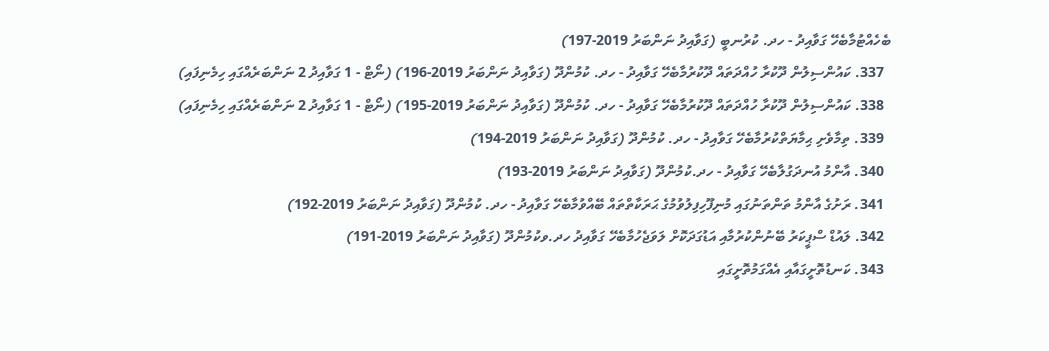ބެހެއްޓުމާބެހޭ ގަވާއިދު - ހދ. ކުރުނބީ (ގަވާއިދު ނަންބަރު 2019-197)
  337. ކައުންސިލުން ދޫކުރާ ހުއްދަތައް ދޫކުރުމާބެހޭ ގަވާއިދު - ހދ. ކުމުންދޫ (ގަވާއިދު ނަންބަރު 2019-196) (ނޯޓް - 1 ގަވާއިދު 2 ނަންބަރެއްގައި ހިމެނިފައި)
  338. ކައުންސިލުން ދޫކުރާ ހުއްދަތައް ދޫކުރުމާބެހޭ ގަވާއިދު - ހދ. ކުމުންދޫ (ގަވާއިދު ނަންބަރު 2019-195) (ނޯޓް - 1 ގަވާއިދު 2 ނަންބަރެއްގައި ހިމެނިފައި)
  339. ތިމާވެށި ޙިމާޔަތްކުރުމާބެހޭ ގަވާއިދު - ހދ. ކުމުންދޫ (ގަވާއިދު ނަންބަރު 2019-194)
  340. އާންމު އުނދަގުލާބެހޭ ގަވާއިދު - ހދ.ކުމުންދޫ (ގަވާއިދު ނަންބަރު 2019-193)
  341. ރަށުގެ އާންމު ތަންތަނުގައި މުނިފޫހިފިލުވުމުގެ ޙަރަކާތްތައް ބޭއްވުމާބެހޭ ގަވާއިދު - ހދ. ކުމުންދޫ (ގަވާއިދު ނަންބަރު 2019-192)
  342. ލައުޑް ސްޕީކަރު ބޭނުންކުރުމާއި އަޑުގަދަކޮށް ލަވަޖެހުމާބެހޭ ގަވާއިދު ހދ.ވކުމުންދޫ (ގަވާއިދު ނަންބަރު 2019-191)
  343. ކަނޑުތޮށީގައާއި އެއްގަމުތޮށީގައި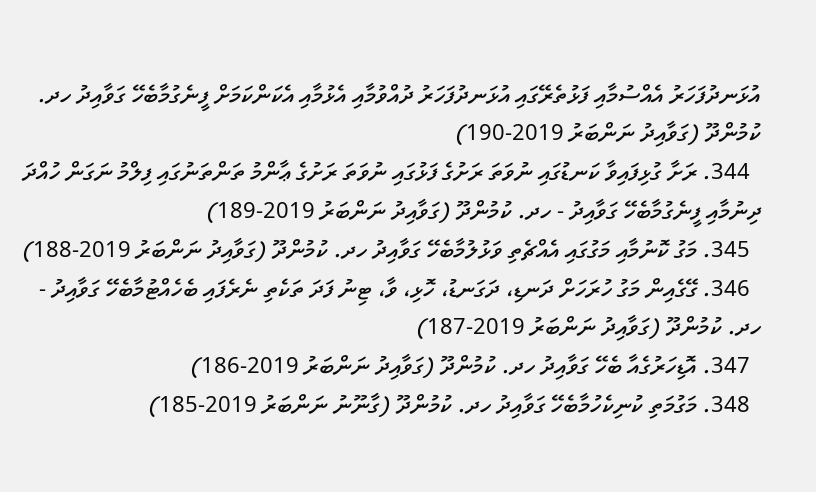އުޅަނދުފަހަރު އެއްސުމާއި ފަޅުތެރޭގައި އުޅަނދުފަހަރު ދުއްވުމާއި އެޅުމާއި އެކަންކަމަށް ފީނެގުމާބެހޭ ގަވާއިދު ހދ. ކުމުންދޫ (ގަވާއިދު ނަންބަރު 2019-190)
  344. ރަށާ ގުޅިފައިވާ ކަނޑުގައި ނުވަތަ ރަށުގެ ފަޅުގައި ނުވަތަ ރަށުގެ ޢާންމު ތަންތަނުގައި ފިލްމު ނަގަން ހުއްދަ ދިނުމާއި ފީނެގުމާބެހޭ ގަވާއިދު - ހދ. ކުމުންދޫ (ގަވާއިދު ނަންބަރު 2019-189)
  345. މަގު ކޮނުމާއި މަގުގައި އެއްޗެތި ވަޅުލުމާބެހޭ ގަވާއިދު ހދ. ކުމުންދޫ (ގަވާއިދު ނަންބަރު 2019-188)
  346. ގޭގެއިން މަގު ހުރަހަށް ދަނޑި، ދަގަނޑު، ހޮޅި، ވާ، ޓިނު ފަދަ ތަކެތި ނެރެފައި ބެހެއްޓުމާބެހޭ ގަވާއިދު - ހދ. ކުމުންދޫ (ގަވާއިދު ނަންބަރު 2019-187)
  347. އޮޑިހަރުގެއާ ބެހޭ ގަވާއިދު ހދ. ކުމުންދޫ (ގަވާއިދު ނަންބަރު 2019-186)
  348. މަގުމަތި ކުނިކެހުމާބެހޭ ގަވާއިދު ހދ. ކުމުންދޫ (ގާނޫނު ނަންބަރު 2019-185)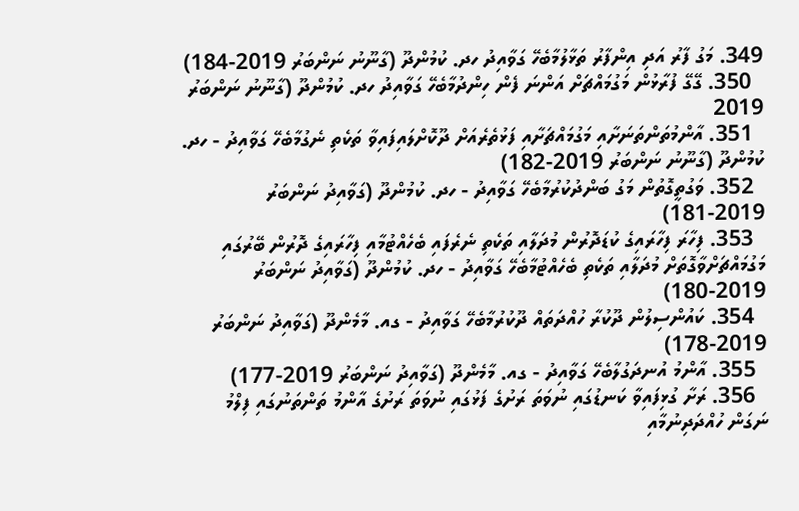349. މަގު ފާރު އަދި އިންފާރު ތަޅާލުމާބެހޭ ގަވާއިދު ހދ. ކުމުންދޫ (ގާނޫނު ނަންބަރު 2019-184)
  350. ގޭގޭ ފުރާޅުން މަގުމައްޗަށް އަންނަ ފެން ހިންދުމާބެހޭ ގަވާއިދު ހދ. ކުމުންދޫ (ގާނޫނު ނަންބަރު 2019
  351. އާންމުތަންތަނަށާއި މަގުމައްޗަށާއި ފަޅުތެރެއަށް ދޫކޮށްލައިފައިވާ ތަކެތި ނެގުމާބެހޭ ގަވާއިދު - ހދ. ކުމުންދޫ (ގާނޫނު ނަންބަރު 2019-182)
  352. ވަގުތީގޮތުން މަގު ބަންދުކުރުމާބެހޭ ގަވާއިދު - ހދ. ކުމުންދޫ (ގަވާއިދު ނަންބަރު 2019-181)
  353. ފިހާރަ ފިހާރައިގެ ކުޑަދޮރުން މުދަލާއި ތަކެތި ނެރެފައި ބެހެއްޓުމާއި ފިހާރައިގެ ދޮރުން ބޭރުގައި މަގުމައްޗަށްވާގޮތަށް މުދަލާއި ތަކެތި ބެހެއްޓުމާބެހޭ ގަވާއިދު - ހދ. ކުމުންދޫ (ގަވާއިދު ނަންބަރު 2019-180)
  354. ކައުންސިލުން ދޫކުރާ ހުއްދަތައް ދޫކުރުމާބެހޭ ގަވާއިދު - ގއ. މާމެންދޫ (ގަވާއިދު ނަންބަރު 2019-178)
  355. އާންމު އުނދަގުލާބެހޭ ގަވާއިދު - ގއ. މާމެންދޫ (ގަވާއިދު ނަންބަރު 2019-177)
  356. ރަށާ ގުޅިފައިވާ ކަނޑުގައި ނުވަތަ ރަށުގެ ފަޅުގައި ނުވަތަ ރަށުގެ އާންމު ތަންތަނުގައި ފިލްމު ނަގަން ހުއްދަދިނުމާއި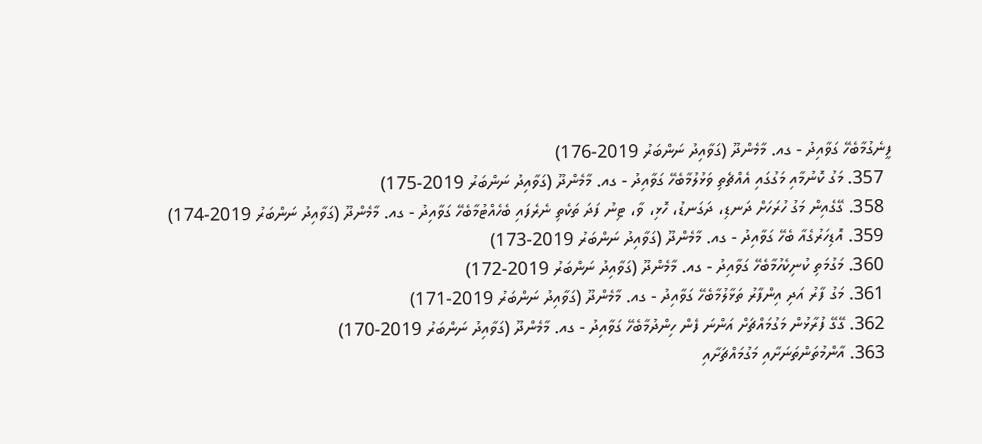ފީނެގުމާބެހޭ ގަވާއިދު - ގއ. މާމެންދޫ (ގަވާއިދު ނަންބަރު 2019-176)
  357. މަގު ކޮނުމާއި މަގުގައި އެއްޗެތި ވަޅުލުމާބެހޭ ގަވާއިދު - ގއ. މާމެންދޫ (ގަވާއިދު ނަންބަރު 2019-175)
  358. ގޭގެއިން މަގު ހުރަހަށް ދަނޑި، ދަގަނޑު، ހޮޅި، ވާ، ޓިނު ފަދަ ތަކެތި ނެރެފައި ބެހެއްޓުމާބެހޭ ގަވާއިދު - ގއ. މާމެންދޫ (ގަވާއިދު ނަންބަރު 2019-174)
  359. އޮޑިހަރުގެއާ ބެހޭ ގަވާއިދު - ގއ. މާމެންދޫ (ގަވާއިދު ނަންބަރު 2019-173)
  360. މަގުމަތި ކުނިކެހުމާބެހޭ ގަވާއިދު - ގއ. މާމެންދޫ (ގަވާއިދު ނަންބަރު 2019-172)
  361. މަގު ފާރު އަދި އިންފާރު ތަޅާލުމާބެހޭ ގަވާއިދު - ގއ. މާމެންދޫ (ގަވާއިދު ނަންބަރު 2019-171)
  362. ގޭގޭ ފުރާޅުން މަގުމައްޗަށް އަންނަ ފެން ހިންދުމާބެހޭ ގަވާއިދު - ގއ. މާމެންދޫ (ގަވާއިދު ނަންބަރު 2019-170)
  363. އާންމުތަންތަނަށާއި މަގުމައްޗަށާއި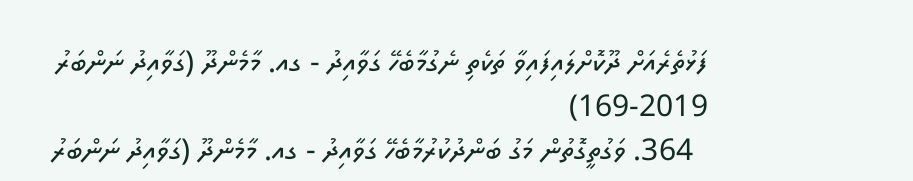ފަޅުތެރެއަށް ދޫކޮށްލައިފައިވާ ތަކެތި ނެގުމާބެހޭ ގަވާއިދު - ގއ. މާމެންދޫ (ގަވާއިދު ނަންބަރު 2019-169)
  364. ވަގުތީގޮތުން މަގު ބަންދުކުރުމާބެހޭ ގަވާއިދު - ގއ. މާމެންދޫ (ގަވާއިދު ނަންބަރު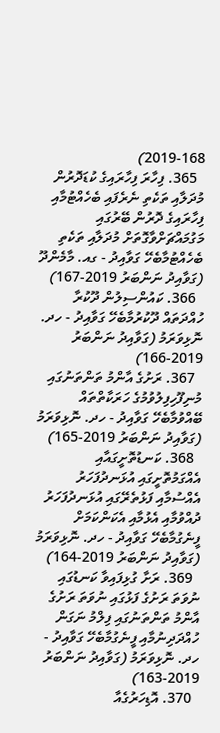2019-168)
  365. ފިހާރަ ފިހާރައިގެ ކުޑަދޮރުން މުދަލާއި ތަކެތި ނެރެފައި ބެހެއްޓުމާއި ފިހާރައިގެ ދޮރުން ބޭރުގައި މަގުމައްޗަށްވާގޮތަށް މުދަލާއި ތަކެތި ބެހެއްޓުމާބެހޭ ގަވާއިދު - ގއ. މާމެންދޫ (ގަވާއިދު ނަންބަރު 2019-167)
  366. ކައުންސިލުން ދޫކުރާ ހުއްދަތައް ދޫކުރުމާބެހޭ ގަވާއިދު - ހދ. ނޮޅިވަރަމު (ގަވާއިދު ނަންބަރު 2019-166)
  367. ރަށުގެ އާންމު ތަންތަނުގައި މުނިފޫހިފިލުވުމުގެ ހަރަކާތްތައް ބޭއްވުމާބެހޭ ގަވާއިދު - ހދ. ނޮޅިވަރަމު (ގަވާއިދު ނަންބަރު 2019-165)
  368. ކަނޑުތޮށީގައާއި އެއްގަމުތޮށީގައި އުޅަނދުފަހަރު އެއްސުމާއި ފަޅުތެރޭގައި އުޅަނދުފަހަރު ދުއްވުމާއި އެޅުމާއި އެކަންކަމަށް ފީނެގުމާބެހޭ ގަވާއިދު - ހދ. ނޮޅިވަރަމު (ގަވާއިދު ނަންބަރު 2019-164)
  369. ރަށާ ގުޅިފައިވާ ކަނޑުގައި ނުވަތަ ރަށުގެ ފަޅުގައި ނުވަތަ ރަށުގެ އާންމު ތަންތަނުގައި ފިލްމު ނަގަން ހުއްދަދިނުމާއި ފީނެގުމާބެހޭ ގަވާއިދު - ހދ. ނޮޅިވަރަމު (ގަވާއިދު ނަންބަރު 2019-163)
  370. އޮޑިހަރުގެއާ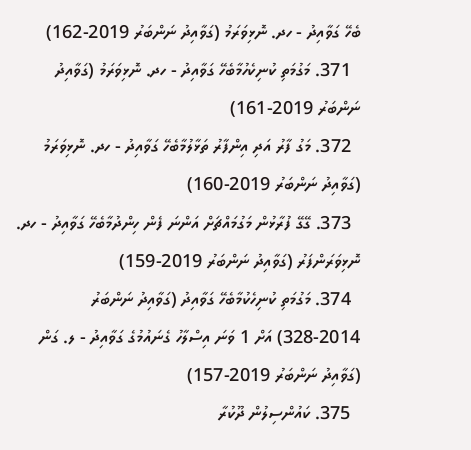ބެހޭ ގަވާއިދު - ހދ. ނޮޅިވަރަމު (ގަވާއިދު ނަންބަރު 2019-162)
  371. މަގުމަތި ކުނިކެހުމާބެހޭ ގަވާއިދު - ހދ. ނޮޅިވަރަމު (ގަވާއިދު ނަންބަރު 2019-161)
  372. މަގު ފާރު އަދި އިންފާރު ތަޅާލުމާބެހޭ ގަވާއިދު - ހދ. ނޮޅިވަރަމު (ގަވާއިދު ނަންބަރު 2019-160)
  373. ގޭގޭ ފުރާޅުން މަގުމައްޗަށް އަންނަ ފެން ހިންދުމާބެހޭ ގަވާއިދު - ހދ. ނޮޅިވަރަންފަރު (ގަވާއިދު ނަންބަރު 2019-159)
  374. މަގުމަތި ކުނިހެކުމާބެހޭ ގަވާއިދު (ގަވާއިދު ނަންބަރު 2014-328) އަށް 1 ވަނަ އިސްލާހު ގެނައުމުގެ ގަވާއިދު - ލ. ގަން (ގަވާއިދު ނަންބަރު 2019-157)
  375. ކައުންސިލުން ދޫކުރާ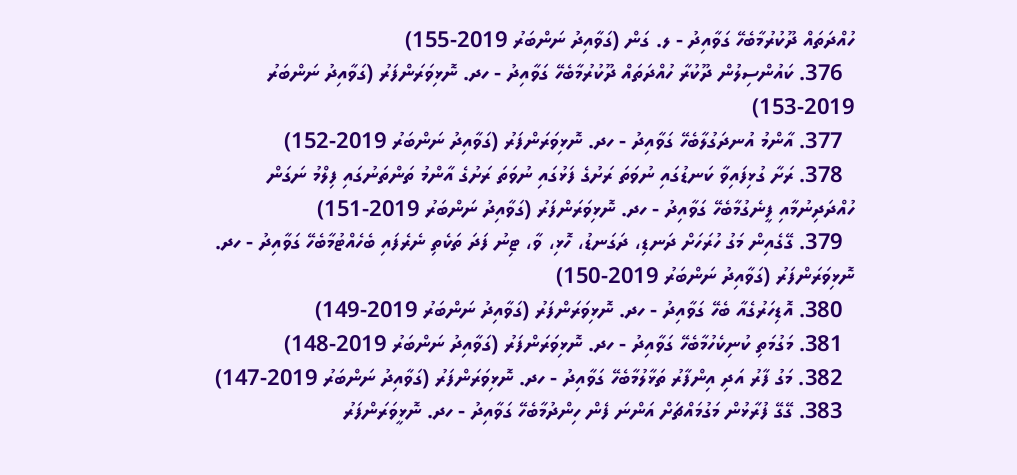ހުއްދަތައް ދޫކުރުމާބެހޭ ގަވާއިދު - ލ. ގަން (ގަވާއިދު ނަންބަރު 2019-155)
  376. ކައުންސިލުން ދޫކުރާ ހުއްދަތައް ދޫކުރުމާބެހޭ ގަވާއިދު - ހދ. ނޮޅިވަރަންފަރު (ގަވާއިދު ނަންބަރު 2019-153)
  377. އާންމު އުނދަގުލާބެހޭ ގަވާއިދު - ހދ. ނޮޅިވަރަންފަރު (ގަވާއިދު ނަންބަރު 2019-152)
  378. ރަށާ ގުޅިފައިވާ ކަނޑުގައި ނުވަތަ ރަށުގެ ފަޅުގައި ނުވަތަ ރަށުގެ އާންމު ތަންތަނުގައި ފިލްމު ނަގަން ހުއްދަދިނުމާއި ފީނެގުމާބެހޭ ގަވާއިދު - ހދ. ނޮޅިވަރަންފަރު (ގަވާއިދު ނަންބަރު 2019-151)
  379. ގޭގެއިން މަގު ހުރަހަށް ދަނޑި، ދަގަނޑު، ހޮޅި، ވާ، ޓިނު ފަދަ ތަކެތި ނެރެފައި ބެހެއްޓުމާބެހޭ ގަވާއިދު - ހދ. ނޮޅިވަރަންފަރު (ގަވާއިދު ނަންބަރު 2019-150)
  380. އޮޑިހަރުގެއާ ބެހޭ ގަވާއިދު - ހދ. ނޮޅިވަރަންފަރު (ގަވާއިދު ނަންބަރު 2019-149)
  381. މަގުމަތި ކުނިކެހުމާބެހޭ ގަވާއިދު - ހދ. ނޮޅިވަރަންފަރު (ގަވާއިދު ނަންބަރު 2019-148)
  382. މަގު ފާރު އަދި އިންފާރު ތަޅާލުމާބެހޭ ގަވާއިދު - ހދ. ނޮޅިވަރަންފަރު (ގަވާއިދު ނަންބަރު 2019-147)
  383. ގޭގޭ ފުރާޅުން މަގުމައްޗަށް އަންނަ ފެން ހިންދުމާބެހޭ ގަވާއިދު - ހދ. ނޮޅީވަރަންފަރު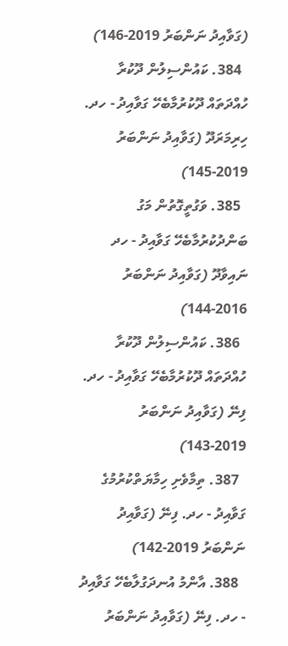(ގަވާއިދު ނަންބަރު 2019-146)
  384. ކައުންސިލުން ދޫކުރާ ހުއްދަތައް ދޫކުރުމާބެހޭ ގަވާއިދު - ހދ. ހިރިމަރަދޫ (ގަވާއިދު ނަންބަރު 2019-145)
  385. ވަގުތީގޮތުން މަގު ބަންދުކުރުމާބެހޭ ގަވާއިދު - ހދ ނައިވާދޫ (ގަވާއިދު ނަންބަރު 2016-144)
  386. ކައުންސިލުން ދޫކުރާ ހުއްދަތައް ދޫކުރުމާބެހޭ ގަވާއިދު - ހދ. ފިނޭ (ގަވާއިދު ނަންބަރު 2019-143)
  387. ތިމާވެށި ހިމާޔަތްކުރުމުގެ ގަވާއިދު - ހދ. ފިނޭ (ގަވާއިދު ނަންބަރު 2019-142)
  388. އާންމު އުނދަގުލާބެހޭ ގަވާއިދު - ހދ. ފިނޭ (ގަވާއިދު ނަންބަރު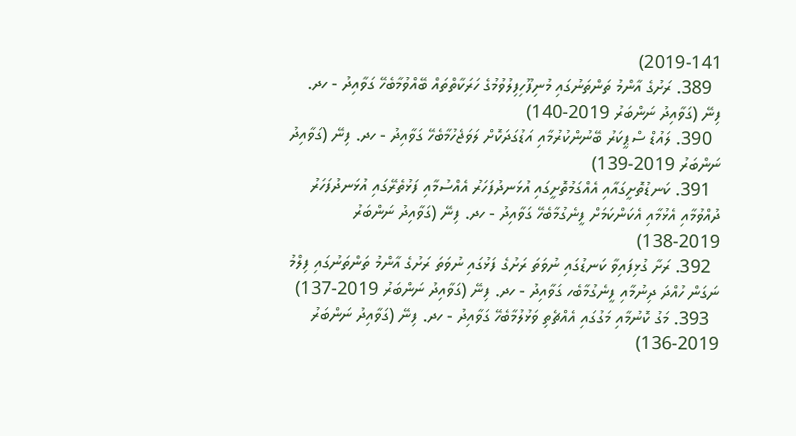2019-141)
  389. ރަށުގެ އާންމު ތަންތަނުގައި މުނިފޫހިފިލުވުމުގެ ހަރަކާތްތައް ބޭއްވުމާބެހޭ ގަވާއިދު - ހދ. ފިނޭ (ގަވާއިދު ނަންބަރު 2019-140)
  390. ލައުޑް ސްޕީކަރު ބޭނުންކުރުމާއި އަޑުގަދަކޮށް ލަވަޖެހުމާބެހޭ ގަވާއިދު - ހދ. ފިނޭ (ގަވާއިދު ނަންބަރު 2019-139)
  391. ކަނޑުތޮށީގައާއި އެއްގަމުތޮށީގައި އުޅަނދުފަހަރު އެއްސުމާއި ފަޅުތެރޭގައި އުޅަނދުފަހަރު ދުއްވުމާއި އެޅުމާއި އެކަންކަމަށް ފީނެގުމާބެހޭ ގަވާއިދު - ހދ. ފިނޭ (ގަވާއިދު ނަންބަރު 2019-138)
  392. ރަށާ ގުޅިފައިވާ ކަނޑުގައި ނުވަތަ ރަށުގެ ފަޅުގައި ނުވަތަ ރަށުގެ އާންމު ތަންތަނުގައި ފިލްމު ނަގަން ހުއްދަ ދިނުމާއި ފީނެގުމާބެހ ގަވާއިދު - ހދ. ފިނޭ (ގަވާއިދު ނަންބަރު 2019-137)
  393. މަގު ކޮނުމާއި މަގުގައި އެއްޗެތި ވަޅުލުމާބެހޭ ގަވާއިދު - ހދ. ފިނޭ (ގަވާއިދު ނަންބަރު 2019-136)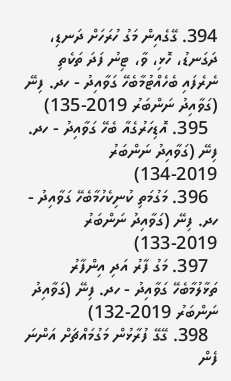394. ގޭގެއިން މަގު ހުރަހަށް ދަނޑި، ދަގަނޑު، ހޮޅި، ވާ، ޓިނު ފަދަ ތަކެތި ނެރެފައި ބެހެއްޓުމާބެހޭ ގަވާއިދު - ހދ. ފިނޭ (ގަވާއިދު ނަންބަރު 2019-135)
  395. އޮޑިހަރުގެއާ ބެހޭ ގަވާއިދު - ހދ. ފިނޭ (ގަވާއިދު ނަންބަރު 2019-134)
  396. މަގުމަތި ކުނިކެހުމާބެހޭ ގަވާއިދު - ހދ. ފިނޭ (ގަވާއިދު ނަންބަރު 2019-133)
  397. މަގު ފާރު އަދި އިންފާރު ތަޅާލުމާބެހޭ ގަވާއިދު - ހދ. ފިނޭ (ގަވާއިދު ނަންބަރު 2019-132)
  398. ގޭގޭ ފުރާޅުން މަގުމައްޗަށް އަންނަ ފެން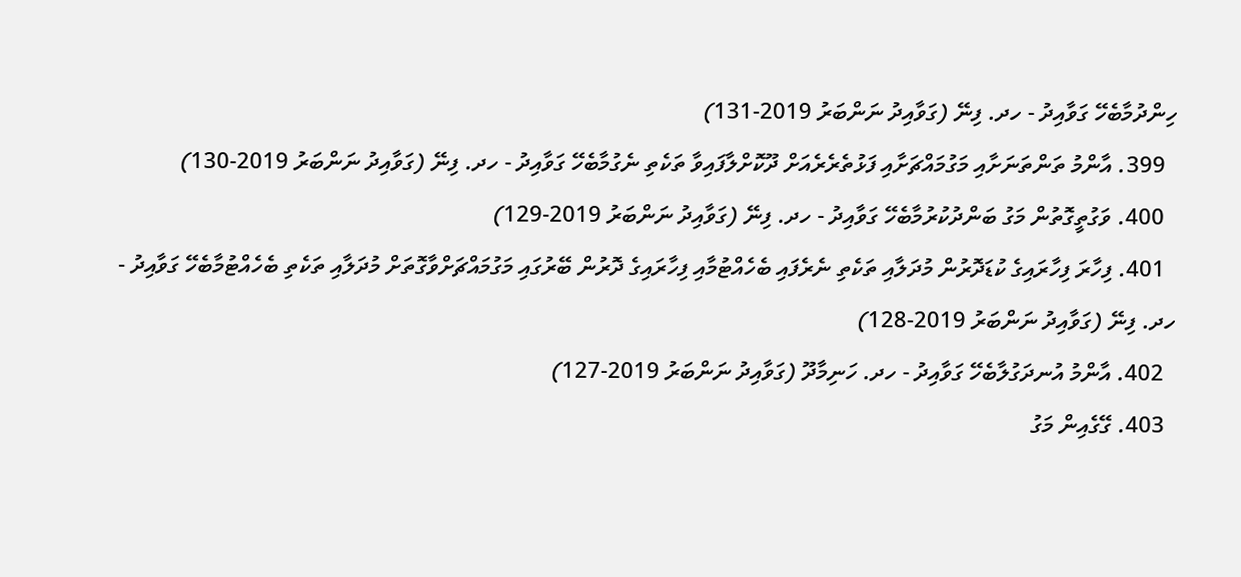ހިންދުމާބެހޭ ގަވާއިދު - ހދ. ފިނޭ (ގަވާއިދު ނަންބަރު 2019-131)
  399. އާންމު ތަންތަނަށާއި މަގުމައްޗަށާއި ފަޅުތެރެރެއަށް ދޫކޮށްލާފައިވާ ތަކެތި ނެގުމާބެހޭ ގަވާއިދު - ހދ. ފިނޭ (ގަވާއިދު ނަންބަރު 2019-130)
  400. ވަގުތީގޮތުން މަގު ބަންދުކުރުމާބެހޭ ގަވާއިދު - ހދ. ފިނޭ (ގަވާއިދު ނަންބަރު 2019-129)
  401. ފިހާރަ ފިހާރައިގެ ކުޑަދޮރުން މުދަލާއި ތަކެތި ނެރެފައި ބެހެއްޓުމާއި ފިހާރައިގެ ދޮރުން ބޭރުގައި މަގުމައްޗަށްވާގޮތަށް މުދަލާއި ތަކެތި ބެހެއްޓުމާބެހޭ ގަވާއިދު - ހދ. ފިނޭ (ގަވާއިދު ނަންބަރު 2019-128)
  402. އާންމު އުނދަގުލާބެހޭ ގަވާއިދު - ހދ. ހަނިމާދޫ (ގަވާއިދު ނަންބަރު 2019-127)
  403. ގޭގެއިން މަގު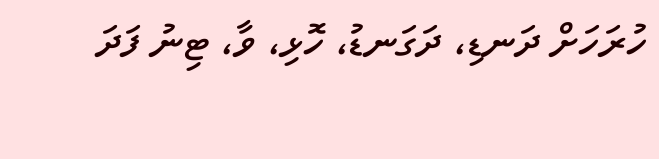ހުރަހަށް ދަނޑި، ދަގަނޑު، ހޮޅި، ވާ، ޓިނު ފަދަ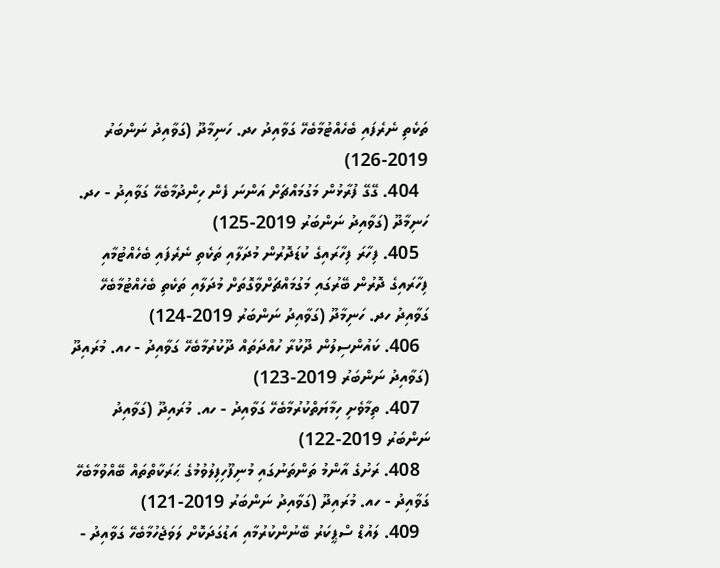ތަކެތި ނެރެފައި ބެހެއްޓުމާބެހޭ ގަވާއިދު ހދ. ހަނިމާދޫ (ގަވާއިދު ނަންބަރު 2019-126)
  404. ގޭގޭ ފުރާޅުން މަގުމައްޗަށް އަންނަ ފެން ހިންދުމާބެހޭ ގަވާއިދު - ހދ. ހަނިމާދޫ (ގަވާއިދު ނަންބަރު 2019-125)
  405. ފިހާރަ ފިހާރައިގެ ކުޑަދޮރުން މުދަލާއި ތަކެތި ނެރެފައި ބެހެއްޓުމާއި ފިހާރައިގެ ދޮރުން ބޭރުގައި މަގުމައްޗަށްވާގޮތަށް މުދަލާއި ތަކެތި ބެހެއްޓުމާބެހޭ ގަވާއިދު ހދ. ހަނިމާދޫ (ގަވާއިދު ނަންބަރު 2019-124)
  406. ކައުންސިލުން ދޫކުރާ ހުއްދަތައް ދޫކުރުމާބެހޭ ގަވާއިދު - ހއ. މުރައިދޫ (ގަވާއިދު ނަންބަރު 2019-123)
  407. ތިމާވެށި ހިމާޔަތްކުރުމާބެހޭ ގަވާއިދު - ހއ. މުރައިދޫ (ގަވާއިދު ނަންބަރު 2019-122)
  408. ރަށުގެ އާންމު ތަންތަނުގައި މުނިފޫހިފިލުވުމުގެ ޙަރަކާތްތައް ބޭއްވުމާބެހޭ ގަވާއިދު - ހއ. މުރައިދޫ (ގަވާއިދު ނަންބަރު 2019-121)
  409. ލައުޑް ސްޕީކަރު ބޭނުންކުރުމާއި އަޑުގަދަކޮށް ލަވަޖެހުމާބެހޭ ގަވާއިދު -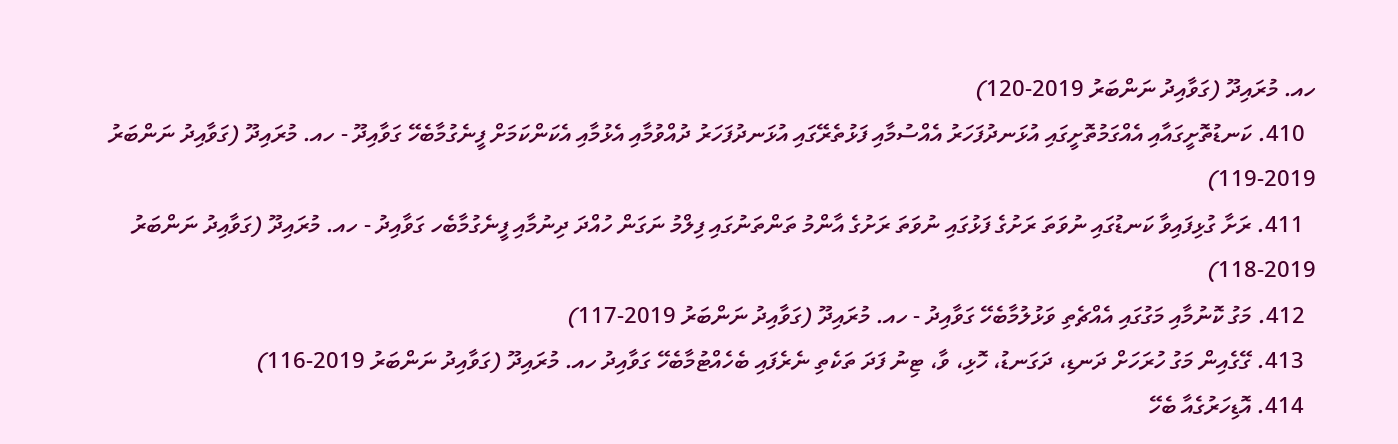ހއ. މުރައިދޫ (ގަވާއިދު ނަންބަރު 2019-120)
  410. ކަނޑުތޮށީގައާއި އެއްގަމުތޮށީގައި އުޅަނދުފަހަރު އެއްސުމާއި ފަޅުތެރޭގައި އުޅަނދުފަހަރު ދުއްވުމާއި އެޅުމާއި އެކަންކަމަށް ފީނެގުމާބެހޭ ގަވާއިދޫ - ހއ. މުރައިދޫ (ގަވާއިދު ނަންބަރު 2019-119)
  411. ރަށާ ގުޅިފައިވާ ކަނޑުގައި ނުވަތަ ރަށުގެ ފަޅުގައި ނުވަތަ ރަށުގެ އާންމު ތަންތަނުގައި ފިލްމު ނަގަން ހުއްދަ ދިނުމާއި ފީނެގުމާބެހ ގަވާއިދު - ހއ. މުރައިދޫ (ގަވާއިދު ނަންބަރު 2019-118)
  412. މަގު ކޮނުމާއި މަގުގައި އެއްޗެތި ވަޅުލުމާބެހޭ ގަވާއިދު - ހއ. މުރައިދޫ (ގަވާއިދު ނަންބަރު 2019-117)
  413. ގޭގެއިން މަގު ހުރަހަށް ދަނޑި، ދަގަނޑު، ހޮޅި، ވާ، ޓިނު ފަދަ ތަކެތި ނެރެފައި ބެހެއްޓުމާބެހޭ ގަވާއިދު ހއ. މުރައިދޫ (ގަވާއިދު ނަންބަރު 2019-116)
  414. އޮޑިހަރުގެއާ ބެހޭ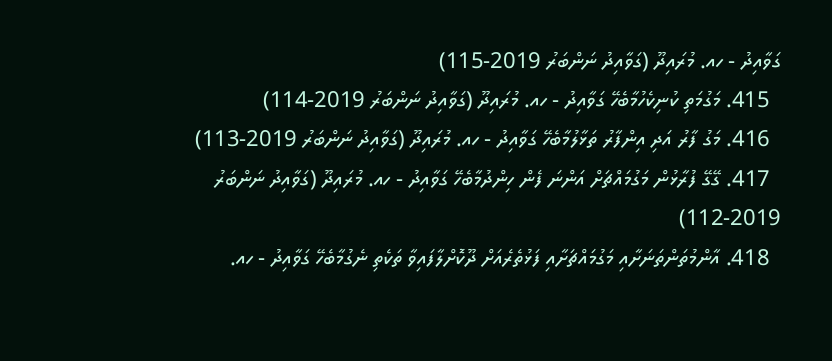ގަވާއިދު - ހއ. މުރައިދޫ (ގަވާއިދު ނަންބަރު 2019-115)
  415. މަގުމަތި ކުނިކެހުމާބެހޭ ގަވާއިދު - ހއ. މުރައިދޫ (ގަވާއިދު ނަންބަރު 2019-114)
  416. މަގު ފާރު އަދި އިންފާރު ތަޅާލުމާބެހޭ ގަވާއިދު - ހއ. މުރައިދޫ (ގަވާއިދު ނަންބަރު 2019-113)
  417. ގޭގޭ ފުރާޅުން މަގުމައްޗަށް އަންނަ ފެން ހިންދުމާބެހޭ ގަވާއިދު - ހއ. މުރައިދޫ (ގަވާއިދު ނަންބަރު 2019-112)
  418. އާންމުތަންތަނަށާއި މަގުމައްޗަށާއި ފަޅުތެރެއަށް ދޫކޮށްލާފައިވާ ތަކެތި ނެގުމާބެހޭ ގަވާއިދު - ހއ.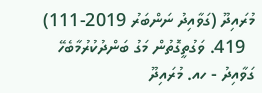މުރައިދޫ (ގަވާއިދު ނަންބަރު 2019-111)
  419. ވަގުތީގޮތުން މަގު ބަންދުކުރުމާބެހޭ ގަވާއިދު - ހއ. މުރައިދޫ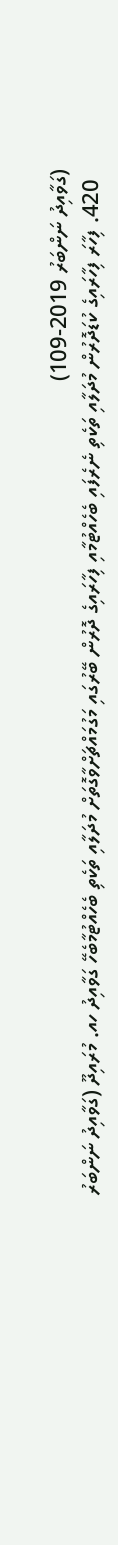(ގަވާއިދު ނަންބަރު 2019-109)
  420. ފިހާރަ ފިހާރައިގެ ކުޑަދޮރުން މުދަލާއި ތަކެތި ނެރެފައި ބެހެއްޓުމާއި ފިހާރައިގެ ދޮރުން ބޭރުގައި މަގުމައްޗަށްވާގޮތަށް މުދަލާއި ތަކެތި ބެހެއްޓުމާބެހޭ ގަވާއިދު ހއ. މުރައިދޫ (ގަވާއިދު ނަންބަރު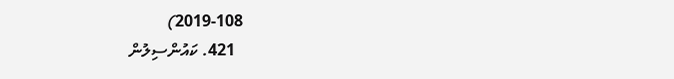2019-108)
  421. ކައުންސިލުން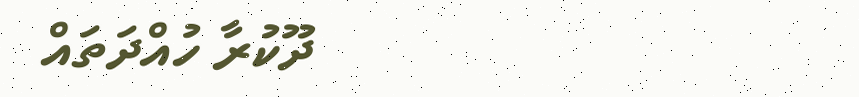ދޫކުރާ ހުއްދަތައް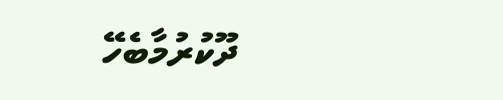ދޫކުރުމާބެހޭ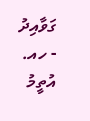ގަވާއިދު - ހއ. އުތީމު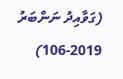(ގަވާއިދު ނަންބަރު 2019-106)